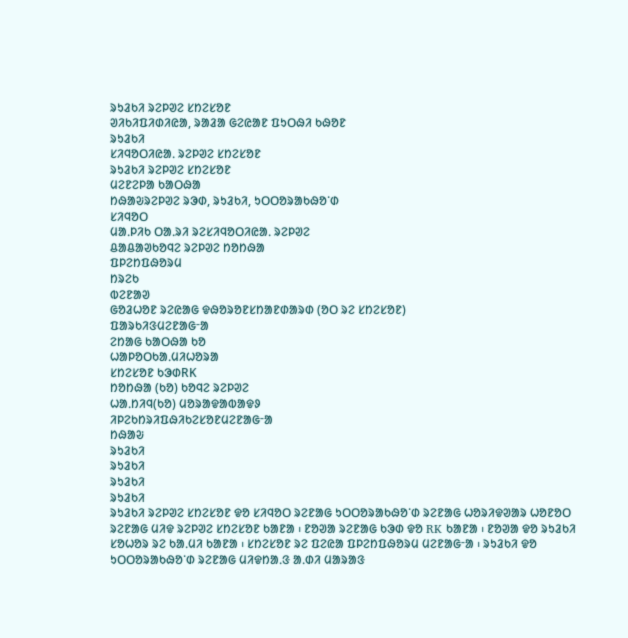ᱨᱩᱲᱠᱤ ᱨᱮᱞᱣᱮ ᱥᱴᱮᱥᱚᱱ
ᱣᱤᱠᱤᱯᱤᱰᱤᱭᱟ, ᱨᱟᱲᱟ ᱜᱮᱭᱟᱱ ᱯᱩᱛᱷᱤ ᱠᱷᱚᱱ
ᱨᱩᱲᱠᱤ
ᱥᱤᱧᱚᱛᱤᱭᱟᱹ ᱨᱮᱞᱣᱮ ᱥᱴᱮᱥᱚᱱ
ᱨᱩᱲᱠᱤ ᱨᱮᱞᱣᱮ ᱥᱴᱮᱥᱚᱱ
ᱢᱮᱱᱮᱞᱟ ᱠᱟᱛᱷᱟ
ᱴᱷᱟᱶᱨᱮᱞᱣᱮ ᱨᱳᱰ, ᱨᱩᱲᱠᱤ, ᱩᱛᱛᱚᱨᱟᱠᱷᱚᱸᱰ
ᱥᱤᱧᱚᱛ
ᱢᱟᱹᱞᱤᱠ ᱛᱟᱹᱨᱤ ᱨᱮᱥᱤᱧᱚᱛᱤᱭᱟᱹ ᱨᱮᱞᱣᱮ
ᱪᱟᱪᱟᱣᱠᱚᱧᱮ ᱨᱮᱞᱣᱮ ᱴᱚᱴᱷᱟ
ᱯᱞᱮᱴᱯᱷᱚᱨᱢ
ᱴᱨᱮᱠ
ᱵᱮᱱᱟᱣ
ᱜᱚᱲᱦᱚᱱ ᱨᱮᱭᱟᱜ ᱫᱷᱚᱨᱚᱱᱥᱴᱟᱱᱰᱟᱨᱰ (ᱚᱛ ᱨᱮ ᱥᱴᱮᱥᱚᱱ)
ᱯᱟᱨᱠᱤᱝᱢᱮᱱᱟᱜᱼᱟ
ᱮᱴᱟᱜ ᱠᱟᱛᱷᱟ ᱠᱚ
ᱦᱟᱞᱚᱛᱠᱟᱹᱢᱤᱦᱚᱨᱟ
ᱥᱴᱮᱥᱚᱱ ᱠᱳᱰRK
ᱴᱚᱴᱷᱟ (ᱠᱚ) ᱠᱚᱧᱮ ᱨᱮᱞᱣᱮ
ᱦᱟᱹᱴᱤᱧ(ᱠᱚ) ᱢᱚᱨᱟᱫᱟᱵᱟᱫᱽ
ᱤᱞᱮᱠᱴᱨᱤᱯᱷᱤᱠᱮᱥᱚᱱᱢᱮᱱᱟᱜᱼᱟ
ᱴᱷᱟᱶ
ᱨᱩᱲᱠᱤ
ᱨᱩᱲᱠᱤ
ᱨᱩᱲᱠᱤ
ᱨᱩᱲᱠᱤ
ᱨᱩᱲᱠᱤ ᱨᱮᱞᱣᱮ ᱥᱴᱮᱥᱚᱱ ᱫᱚ ᱥᱤᱧᱚᱛ ᱨᱮᱱᱟᱜ ᱩᱛᱛᱚᱨᱟᱠᱷᱚᱸᱰ ᱨᱮᱱᱟᱜ ᱦᱚᱨᱤᱫᱣᱟᱨ ᱦᱚᱱᱚᱛ ᱨᱮᱱᱟᱜ ᱢᱤᱫ ᱨᱮᱞᱣᱮ ᱥᱴᱮᱥᱚᱱ ᱠᱟᱱᱟ ᱾ ᱱᱚᱣᱟ ᱨᱮᱱᱟᱜ ᱠᱳᱰ ᱫᱚ RK ᱠᱟᱱᱟ ᱾ ᱱᱚᱣᱟ ᱫᱚ ᱨᱩᱲᱠᱤ ᱥᱚᱦᱚᱨ ᱨᱮ ᱠᱟᱹᱢᱤ ᱠᱟᱱᱟ ᱾ ᱥᱴᱮᱥᱚᱱ ᱨᱮ ᱯᱮᱭᱟ ᱯᱞᱮᱴᱯᱷᱚᱨᱢ ᱢᱮᱱᱟᱜᱼᱟ ᱾ ᱨᱩᱲᱠᱤ ᱫᱚ ᱩᱛᱛᱚᱨᱟᱠᱷᱚᱸᱰ ᱨᱮᱱᱟᱜ ᱢᱤᱫᱴᱟᱹᱝ ᱟᱹᱰᱤ ᱢᱟᱨᱟᱝ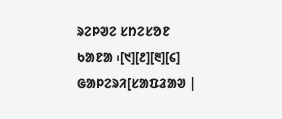ᱨᱮᱞᱣᱮ ᱥᱴᱮᱥᱚᱱ ᱠᱟᱱᱟ ᱾[᱑][᱒][᱓][᱔]
ᱜᱟᱞᱮᱨᱤ[ᱥᱟᱯᱲᱟᱣ |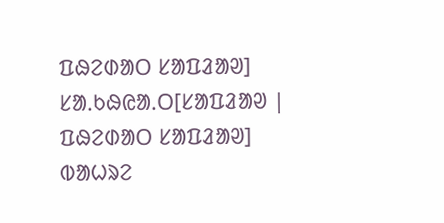ᱯᱷᱮᱰᱟᱛ ᱥᱟᱯᱲᱟᱣ]
ᱥᱟᱹᱠᱷᱭᱟᱹᱛ[ᱥᱟᱯᱲᱟᱣ | ᱯᱷᱮᱰᱟᱛ ᱥᱟᱯᱲᱟᱣ]
ᱵᱟᱦᱨᱮ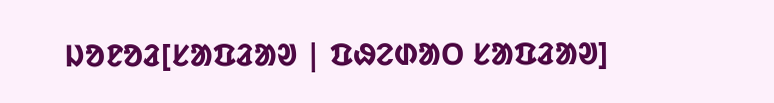ᱡᱚᱱᱚᱲ[ᱥᱟᱯᱲᱟᱣ | ᱯᱷᱮᱰᱟᱛ ᱥᱟᱯᱲᱟᱣ]